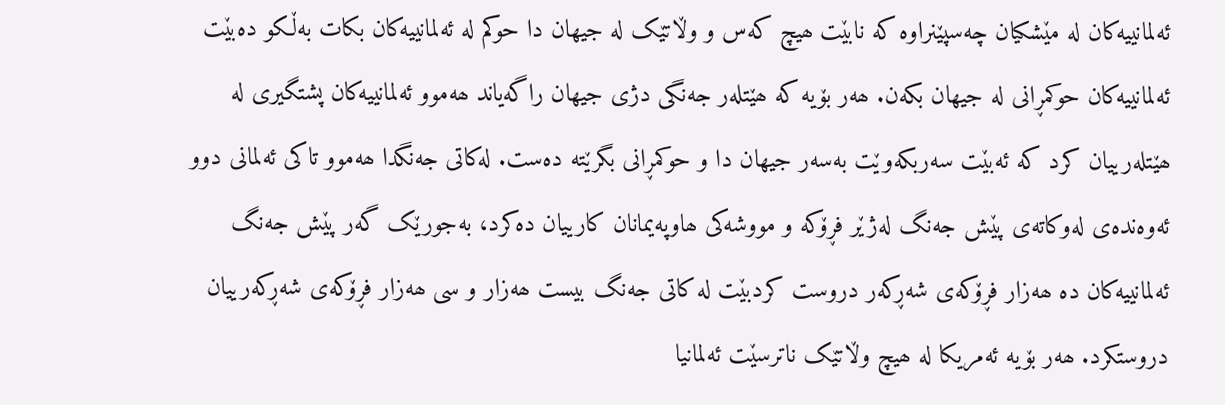ئەلمانییەکان لە مێشکیان چەسپێنراوە کە نابێت ھیچ کەس و وڵاتێک لە جیھان دا حوکم لە ئەلمانییەکان بکات بەڵکو دەبێت ئەلمانییەکان حوکمڕانی لە جیھان بکەن. ھەر بۆیە کە ھێتلەر جەنگی دژی جیھان راگەیاند ھەموو ئەلمانییەکان پشتگیری لە ھێتلەرییان کرد کە ئەبێت سەربکەوێت بەسەر جیھان دا و حوکمڕانی بگرێتە دەست. لەکاتی جەنگدا ھەموو تاکی ئەلمانی دوو ئەوەندەی لەوکاتەی پێش جەنگ لەژێر فڕۆکە و مووشەکی ھاوپەیمانان کارییان دەکرد، بەجورێک گەر پێش جەنگ ئەلمانییەکان دە ھەزار فڕۆکەی شەڕکەر دروست کردبێت لە کاتی جەنگ بیست ھەزار و سی ھەزار فڕۆکەی شەڕکەرییان دروستکرد. ھەر بۆیە ئەمریکا لە ھیچ وڵاتێک ناترسێت ئەلمانیا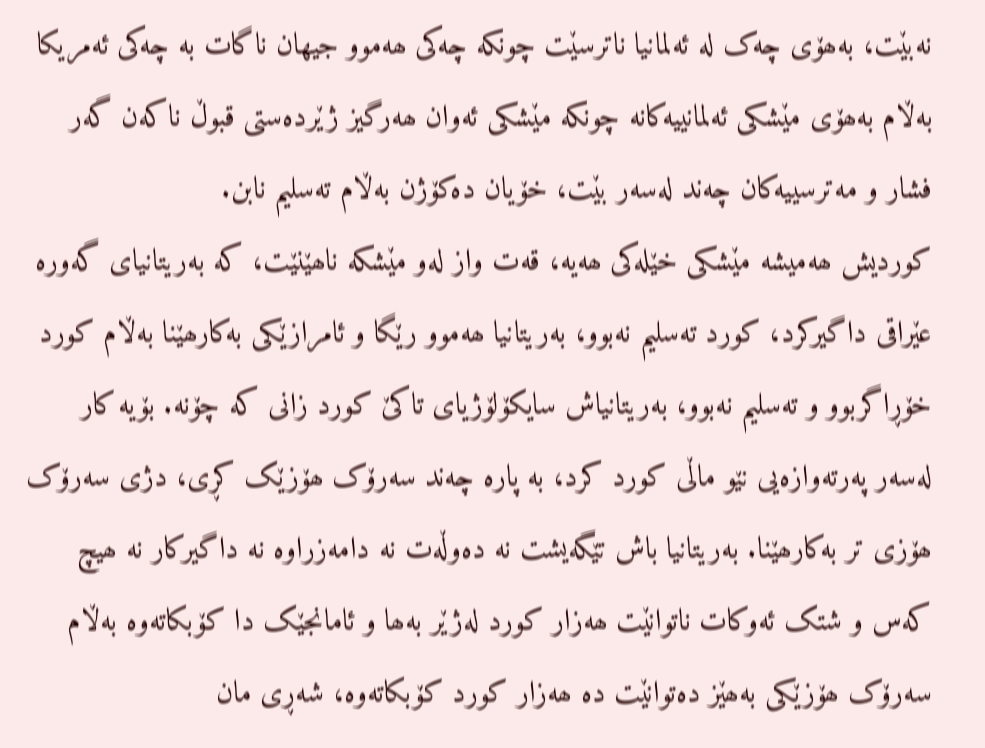نەبێت، بەھۆی چەک لە ئەلمانیا ناترسێت چونکە چەکی ھەموو جیھان ناگات بە چەکی ئەمریکا بەڵام بەھۆی مێشکی ئەلمانییەکانە چونکە مێشکی ئەوان ھەرگیز ژێردەستی قبوڵ ناکەن گەر فشار و مەترسییەکان چەند لەسەر بێت، خۆیان دەکۆژن بەڵام تەسلیم نابن.
کوردیش ھەمیشە مێشکی خێلەکی ھەیە، قەت واز لەو مێشکە ناھێنێت، کە بەریتانیای گەورە عێراقی داگیرکرد، کورد تەسلیم نەبوو، بەریتانیا ھەموو رێگا و ئامرازێکی بەکارھێنا بەڵام کورد خۆڕاگربوو و تەسلیم نەبوو، بەریتانیاش سایکۆلۆژیای تاکێ کورد زانی کە چۆنە. بۆیە کار لەسەر پەرتەوازەیی نێو ماڵی کورد کرد، بە پارە چەند سەرۆک ھۆزێک کڕی، دژی سەرۆک ھۆزی تر بەکارھێنا. بەریتانیا باش تێگەیشت نە دەوڵەت نە دامەزراوە نە داگیرکار نە ھیچ کەس و شتک ئەوکات ناتوانێت ھەزار کورد لەژێر بەھا و ئامانجێک دا کۆبکاتەوە بەڵام سەرۆک ھۆزێکی بەھێز دەتوانێت دە ھەزار کورد کۆبکاتەوە، شەڕی مان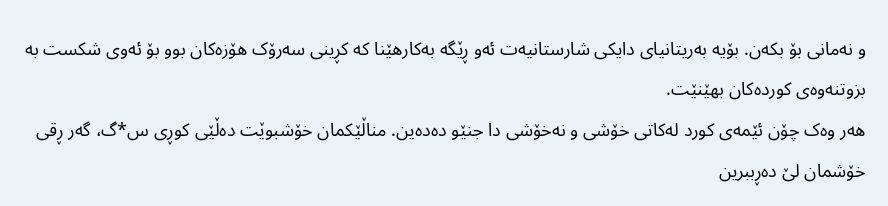و نەمانی بۆ بکەن. بۆیە بەریتانیای دایکی شارستانیەت ئەو ڕێگە بەکارھێنا کە کڕینی سەرۆک ھۆزەکان بوو بۆ ئەوی شکست بە بزوتنەوەی کوردەکان بھێنێت.
ھەر وەک چۆن ئێمەی کورد لەکاتی خۆشی و نەخۆشی دا جنێو دەدەین. مناڵێکمان خۆشبوێت دەڵێی کوڕی س*گ، گەر ڕقی خۆشمان لێ دەڕببرین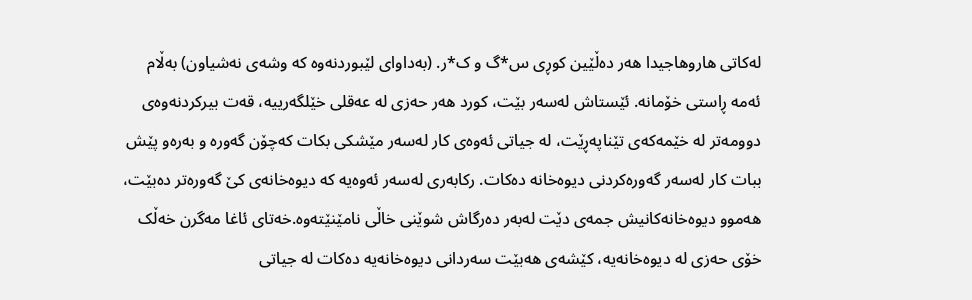لەکاتی ھاروھاجیدا ھەر دەڵێین کوڕی س*گ و ک*ر. (بەداوای لێبوردنەوە کە وشەی نەشیاون) بەڵام ئەمە ڕاستی خۆمانە. ئێستاش لەسەر بێت، کورد ھەر حەزی لە عەقلی خێلگەرییە، قەت بیرکردنەوەی دوومەتر لە خێمەکەی تێناپەڕێت، لە جیاتی ئەوەی کار لەسەر مێشکی بکات کەچۆن گەورە و بەرەو پێش ببات کار لەسەر گەورەکردنی دیوەخانە دەکات. رکابەری لەسەر ئەوەیە کە دیوەخانەی کێ گەورەتر دەبێت، ھەموو دیوەخانەکانیش جمەی دێت لەبەر دەرگاش شوێنی خاڵی نامێنێتەوە.خەتای ئاغا مەگرن خەڵک خۆی حەزی لە دیوەخانەیە، کێشەی ھەبێت سەردانی دیوەخانەیە دەکات لە جیاتی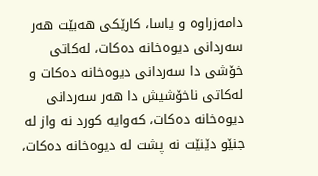دامەزراوە و یاسا، کارێکی ھەبێت ھەر سەردانی دیوەخانە دەکات، لەکاتی خۆشی دا سەردانی دیوەخانە دەکات و لەکاتی ناخۆشیش دا ھەر سەردانی دیوەخانە دەکات، کەوایە کورد نە واز لە جنێو دێنێت نە پشت لە دیوەخانە دەکات،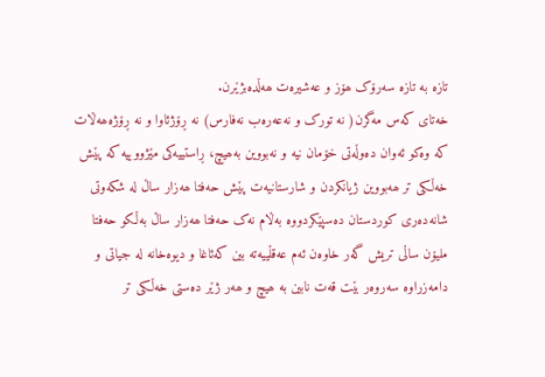تازە بە تازە سەرۆک ھۆز و عەشیرەت ھەڵدەبژێرن.
خەتای کەس مەگرن( نە تورک و نەعەرەب نەفارس) نە ڕۆژئاوا و نە ڕۆژەھەڵات کە وەکو ئەوان دەوڵەتی خۆمان نیە و نەبووین بەھیچ، ڕاستییەکی مێژووییە کە پێش خەڵکی تر ھەبووین ژیانکردن و شارستانیەت پێش حەفتا ھەزار ساڵ لە شکەوتی شانەدەری کوردستان دەسپێکردووە بەڵام نەک حەفتا ھەزار ساڵ بەڵکو حەفتا ملیۆن ساڵی تریش گەر خاوەن ئەم عەقڵییەتە بین کەئاغا و دیوەخانە لە جیاتی و دامەزراوە سەروەر بێت قەت نابین بە ھیچ و ھەر ژێر دەستی خەڵکی تر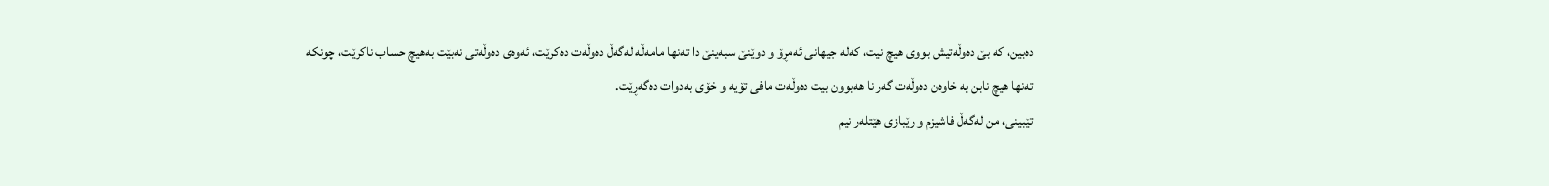دەبین، کە بێ دەوڵەتیش بووی ھیچ نیت، کەلە جیھانی ئەمڕۆ و دوێنێ سبەینێ دا تەنھا مامەڵە لەگەڵ دەوڵەت دەکرێت، ئەوەی دەوڵەتی نەبێت بەھیچ حساب ناکرێت، چونکە تەنھا ھیچ نابن بە خاوەن دەوڵەت گەر نا ھەبوون بیت دەوڵەت مافی تۆیە و خۆی بەدوات دەگەڕێت.
تێبینی، من لەگەڵ فاشیزم و رێبازی ھێتلەر نیم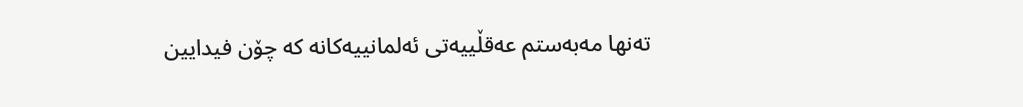تەنھا مەبەستم عەقڵییەتی ئەلمانییەکانە کە چۆن فیدایین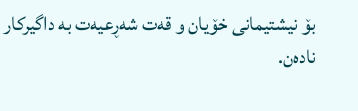بۆ نیشتیمانی خۆیان و قەت شەڕعیەت بە داگیرکار نادەن.